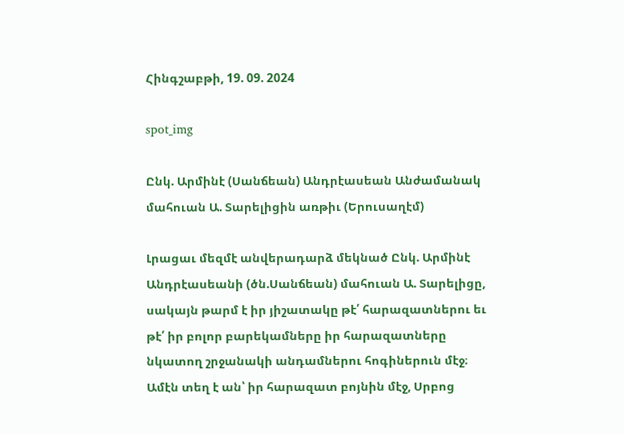Հինգշաբթի, 19. 09. 2024

spot_img

Ընկ. Արմինէ (Սանճեան) Անդրէասեան Անժամանակ մահուան Ա. Տարելիցին առթիւ (Երուսաղէմ)

Լրացաւ մեզմէ անվերադարձ մեկնած Ընկ. Արմինէ Անդրէասեանի (ծն.Սանճեան) մահուան Ա. Տարելիցը, սակայն թարմ է իր յիշատակը թէ՛ հարազատներու եւ թէ՛ իր բոլոր բարեկամները իր հարազատները նկատող շրջանակի անդամներու հոգիներուն մէջ։ Ամէն տեղ է ան՝ իր հարազատ բոյնին մէջ, Սրբոց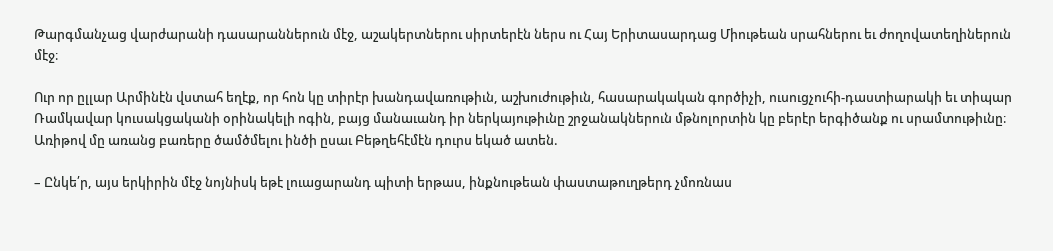Թարգմանչաց վարժարանի դասարաններուն մէջ, աշակերտներու սիրտերէն ներս ու Հայ Երիտասարդաց Միութեան սրահներու եւ ժողովատեղիներուն մէջ։

Ուր որ ըլլար Արմինէն վստահ եղէք, որ հոն կը տիրէր խանդավառութիւն, աշխուժութիւն, հասարակական գործիչի, ուսուցչուհի-դաստիարակի եւ տիպար Ռամկավար կուսակցականի օրինակելի ոգին, բայց մանաւանդ իր ներկայութիւնը շրջանակներուն մթնոլորտին կը բերէր երգիծանք ու սրամտութիւնը։ Առիթով մը առանց բառերը ծամծմելու ինծի ըսաւ Բեթղեհէմէն դուրս եկած ատեն.

– Ընկե՛ր, այս երկիրին մէջ նոյնիսկ եթէ լուացարանդ պիտի երթաս, ինքնութեան փաստաթուղթերդ չմոռնաս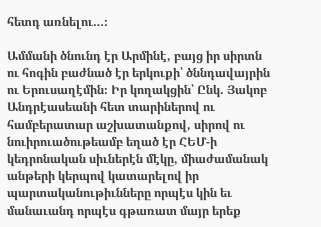հետդ առնելու…։

Ամմանի ծնունդ էր Արմինէ, բայց իր սիրտն ու հոգին բաժնած էր երկուքի՝ ծննդավայրին ու Երուսաղէմին։ Իր կողակցին՝ Ընկ. Յակոբ Անդրէասեանի հետ տարիներով ու համբերատար աշխատանքով, սիրով ու նուիրուածութեամբ եղած էր ՀԵՄ-ի կեդրոնական սիւներէն մէկը, միաժամանակ անթերի կերպով կատարելով իր պարտականութիւնները որպէս կին եւ մանաւանդ որպէս գթառատ մայր երեք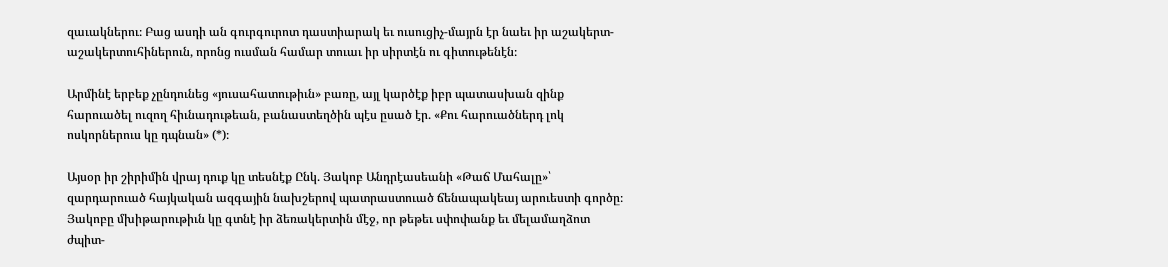զաւակներու։ Բաց ասդի ան գուրգուրոտ դաստիարակ եւ ուսուցիչ-մայրն էր նաեւ իր աշակերտ-աշակերտուհիներուն, որոնց ուսման համար տուաւ իր սիրտէն ու գիտութենէն։

Արմինէ երբեք չընդունեց «յուսահատութիւն» բառը, այլ կարծէք իբր պատասխան զինք հարուածել ուզող հիւնադութեան, բանաստեղծին պէս ըսած էր. «Քու հարուածներդ լոկ ոսկորներուս կը դպնան» (*)։

Այսօր իր շիրիմին վրայ դուք կը տեսնէք Ընկ. Յակոբ Անդրէասեանի «Թաճ Մահալը»՝ զարդարուած հայկական ազգային նախշերով պատրաստուած ճենապակեայ արուեստի գործը։ Յակոբը մխիթարութիւն կը գտնէ իր ձեռակերտին մէջ, որ թեթեւ սփոփանք եւ մելամաղձոտ ժպիտ-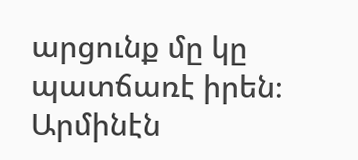արցունք մը կը պատճառէ իրեն։ Արմինէն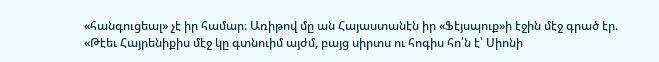«հանգուցեալ» չէ իր համար։ Առիթով մը ան Հայաստանէն իր «Ֆէյսպուք»ի էջին մէջ գրած էր. «Թէեւ Հայրենիքիս մէջ կը գտնուիմ այժմ, բայց սիրտս ու հոգիս հո՛ն է՝ Սիոնի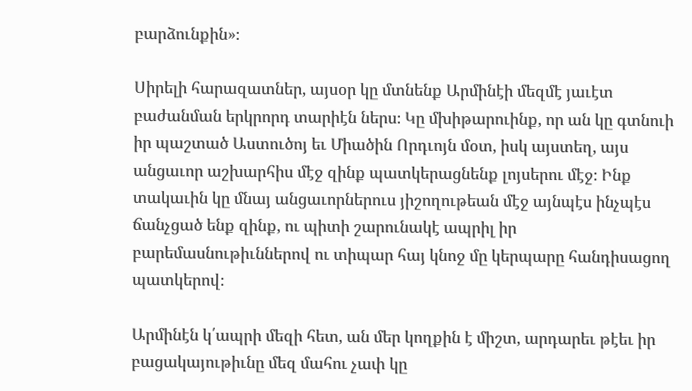բարձունքին»։

Սիրելի հարազատներ, այսօր կը մտնենք Արմինէի մեզմէ յաւէտ բաժանման երկրորդ տարիէն ներս։ Կը մխիթարուինք, որ ան կը գտնուի իր պաշտած Աստուծոյ եւ Միածին Որդւոյն մօտ, իսկ այստեղ, այս անցաւոր աշխարհիս մէջ զինք պատկերացնենք լոյսերու մէջ։ Ինք տակաւին կը մնայ անցաւորներուս յիշողութեան մէջ այնպէս ինչպէս ճանչցած ենք զինք, ու պիտի շարունակէ ապրիլ իր բարեմասնութիւններով ու տիպար հայ կնոջ մը կերպարը հանդիսացող պատկերով։

Արմինէն կ՛ապրի մեզի հետ, ան մեր կողքին է միշտ, արդարեւ թէեւ իր բացակայութիւնը մեզ մահու չափ կը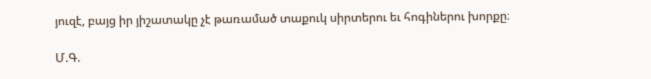յուզէ, բայց իր յիշատակը չէ թառամած տաքուկ սիրտերու եւ հոգիներու խորքը։

Մ.Գ.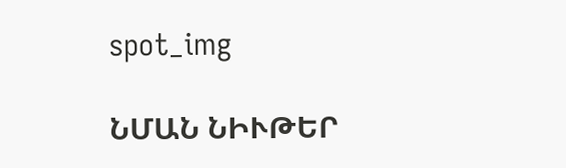spot_img

ՆՄԱՆ ՆԻՒԹԵՐ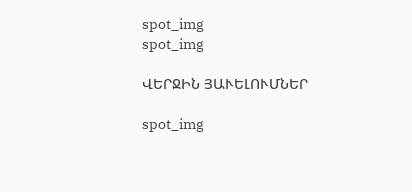spot_img
spot_img

ՎԵՐՋԻՆ ՅԱՒԵԼՈՒՄՆԵՐ

spot_img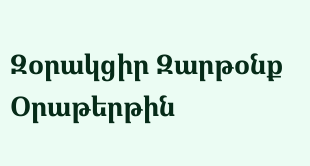Զօրակցիր Զարթօնք Օրաթերթին